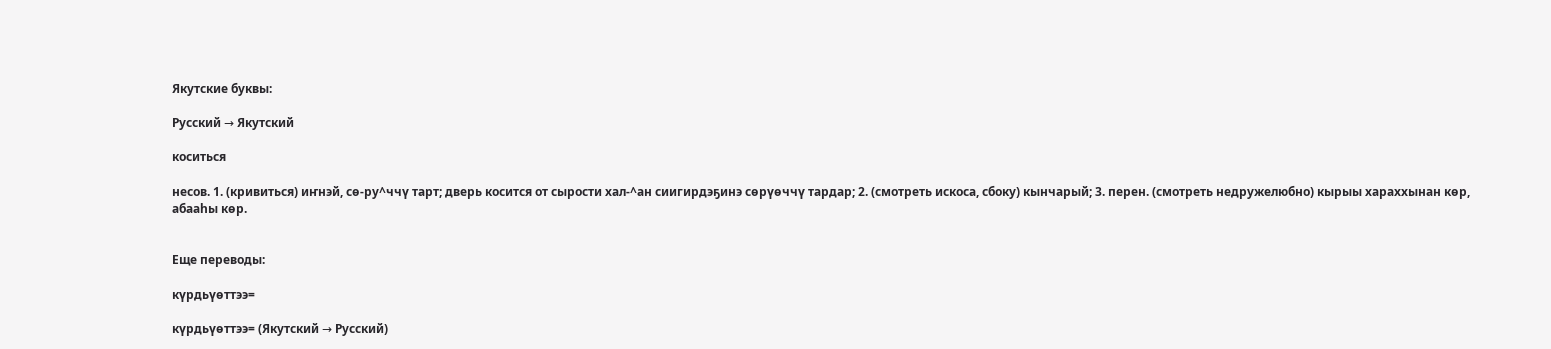Якутские буквы:

Русский → Якутский

коситься

несов. 1. (кривиться) иҥнэй, сө-ру^ччү тарт; дверь косится от сырости хал-^ан сиигирдэҕинэ сөрүөччү тардар; 2. (смотреть искоса, сбоку) кынчарый; 3. перен. (смотреть недружелюбно) кырыы хараххынан көр, абааһы көр.


Еще переводы:

күрдьүөттээ=

күрдьүөттээ= (Якутский → Русский)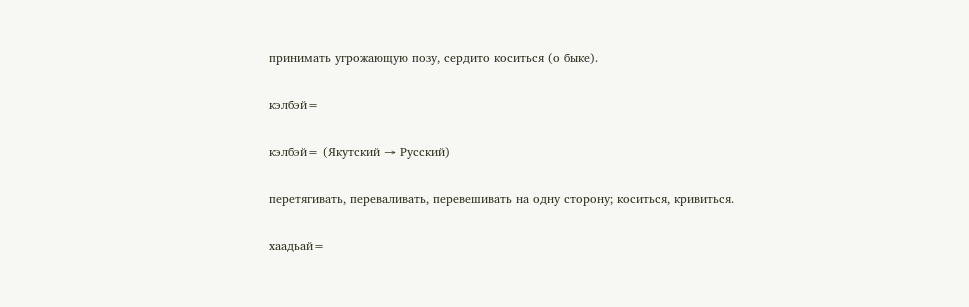принимать угрожающую позу, сердито коситься (о быке).

кэлбэй=

кэлбэй= (Якутский → Русский)

перетягивать, переваливать, перевешивать на одну сторону; коситься, кривиться.

хаадьай=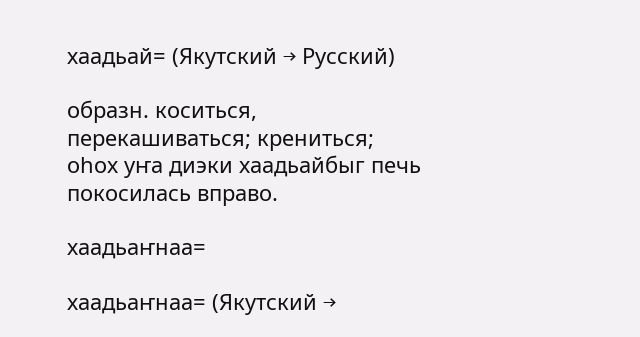хаадьай= (Якутский → Русский)

образн. коситься, перекашиваться; крениться; оһох уҥа диэки хаадьайбыг печь покосилась вправо.

хаадьаҥнаа=

хаадьаҥнаа= (Якутский →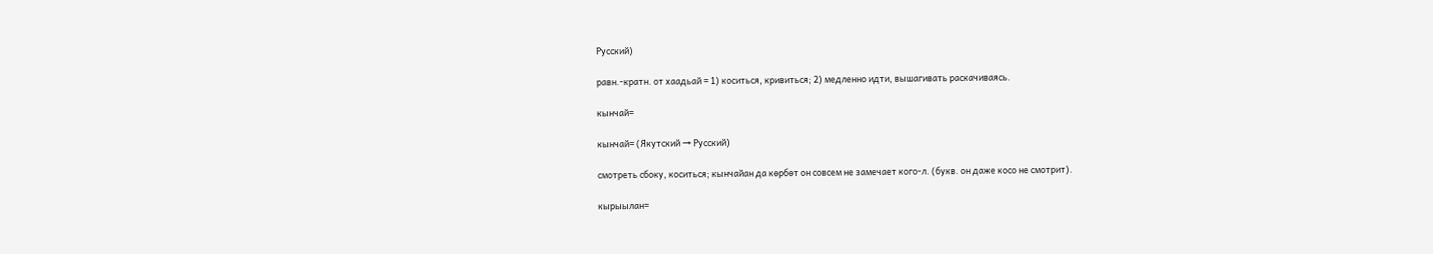Русский)

равн.-кратн. от хаадьай = 1) коситься, кривиться; 2) медленно идти, вышагивать раскачиваясь.

кынчай=

кынчай= (Якутский → Русский)

смотреть сбоку, коситься; кынчайан да көрбөт он совсем не замечает кого-л. (букв. он даже косо не смотрит).

кырыылан=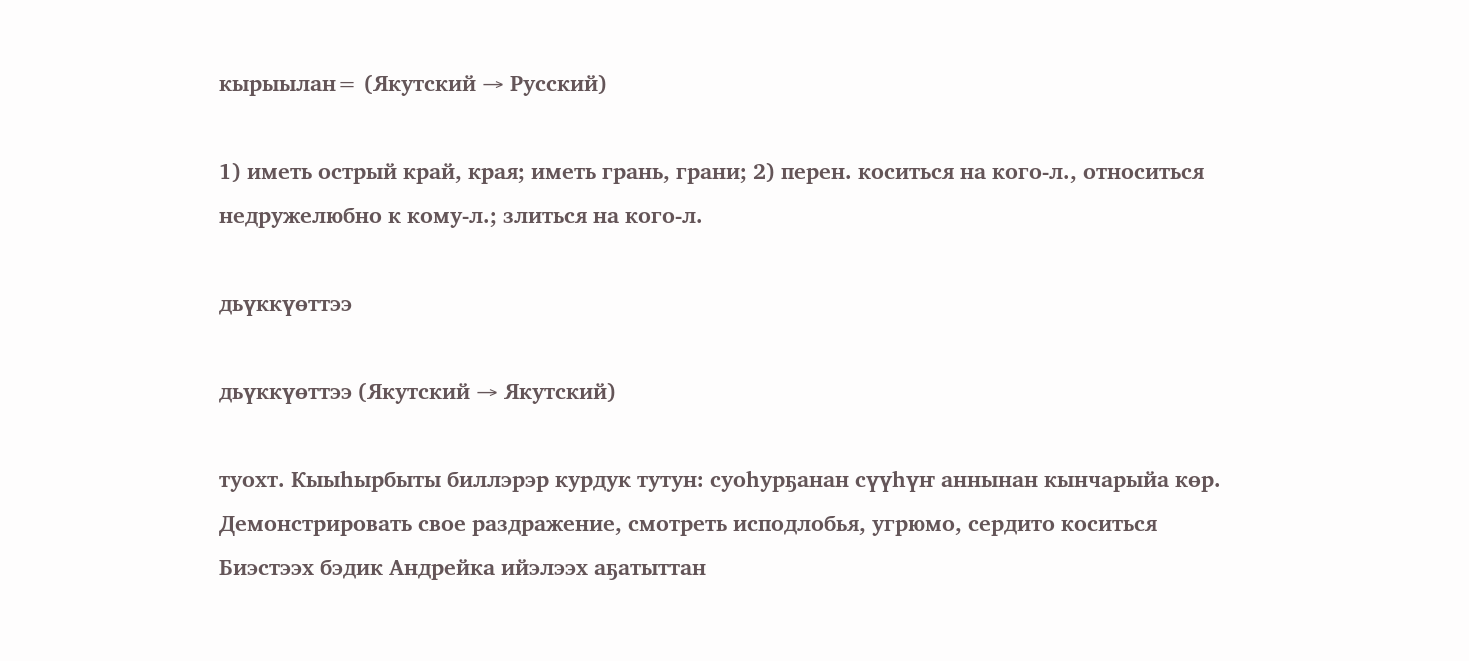кырыылан= (Якутский → Русский)

1) иметь острый край, края; иметь грань, грани; 2) перен. коситься на кого-л., относиться недружелюбно к кому-л.; злиться на кого-л.

дьүккүөттээ

дьүккүөттээ (Якутский → Якутский)

туохт. Кыыһырбыты биллэрэр курдук тутун: суоһурҕанан сүүһүҥ аннынан кынчарыйа көр. Демонстрировать свое раздражение, смотреть исподлобья, угрюмо, сердито коситься
Биэстээх бэдик Андрейка ийэлээх аҕатыттан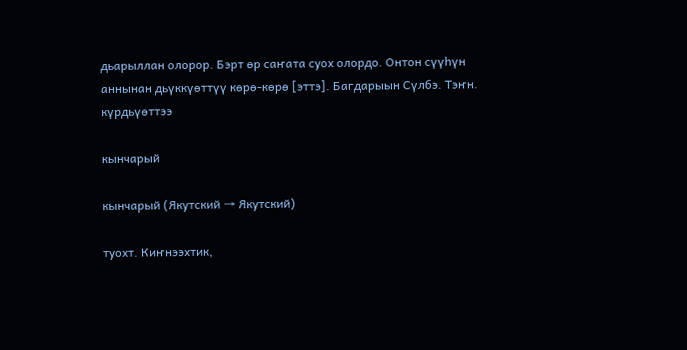дьарыллан олорор. Бэрт өр саҥата суох олордо. Онтон сүүһүн аннынан дьүккүөттүү көрө-көрө [эттэ]. Багдарыын Сүлбэ. Тэҥн. күрдьүөттээ

кынчарый

кынчарый (Якутский → Якутский)

туохт. Киҥнээхтик,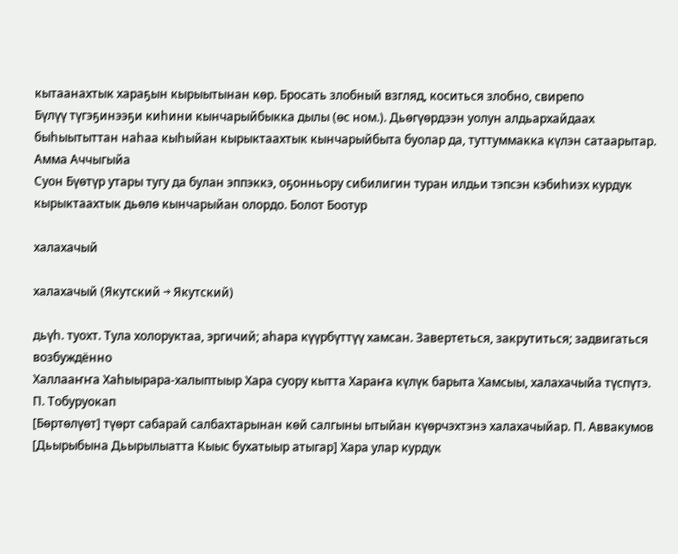кытаанахтык хараҕын кырыытынан көр. Бросать злобный взгляд, коситься злобно, свирепо
Бүлүү түгэҕинээҕи киһини кынчарыйбыкка дылы (өс ном.). Дьөгүөрдээн уолун алдьархайдаах быһыытыттан наһаа кыһыйан кырыктаахтык кынчарыйбыта буолар да, туттуммакка күлэн сатаарытар. Амма Аччыгыйа
Суон Бүөтүр утары тугу да булан эппэккэ, оҕонньору сибилигин туран илдьи тэпсэн кэбиһиэх курдук кырыктаахтык дьөлө кынчарыйан олордо. Болот Боотур

халахачый

халахачый (Якутский → Якутский)

дьүһ. туохт. Тула холоруктаа, эргичий; аһара күүрбүттүү хамсан. Завертеться, закрутиться; задвигаться возбуждённо
Халлааҥҥа Хаһыырара-халыптыыр Хара суору кытта Хараҥа күлүк барыта Хамсыы, халахачыйа түспүтэ. П. Тобуруокап
[Бөртөлүөт] түөрт сабарай салбахтарынан көй салгыны ытыйан күөрчэхтэнэ халахачыйар. П. Аввакумов
[Дьырыбына Дьырылыатта Кыыс бухатыыр атыгар] Хара улар курдук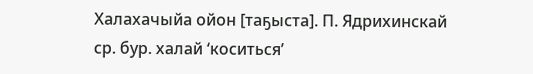Халахачыйа ойон [таҕыста]. П. Ядрихинскай
ср. бур. халай ‘коситься’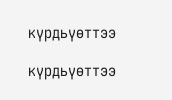күрдьүөттээ

күрдьүөттээ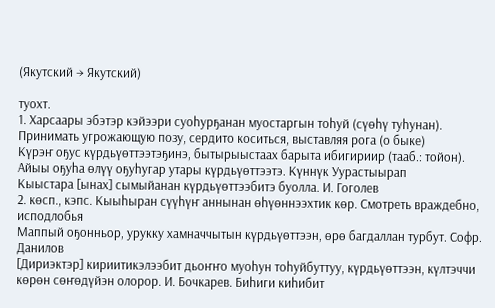(Якутский → Якутский)

туохт.
1. Харсаары эбэтэр кэйээри суоһурҕанан муостаргын тоһуй (сүөһү туһунан). Принимать угрожающую позу, сердито коситься, выставляя рога (о быке)
Күрэҥ оҕус күрдьүөттээтэҕинэ, бытырыыстаах барыта ибигириир (тааб.: тойон). Айыы оҕуһа өлүү оҕуһугар утары күрдьүөттээтэ. Күннүк Уурастыырап
Кыыстара [ынах] сымыйанан күрдьүөттээбитэ буолла. И. Гоголев
2. көсп., кэпс. Кыыһыран сүүһүҥ аннынан өһүөннээхтик көр. Смотреть враждебно, исподлобья
Маппый оҕонньор, урукку хамначчытын күрдьүөттээн, өрө багдаллан турбут. Софр. Данилов
[Дириэктэр] кириитикэлээбит дьоҥҥо муоһун тоһуйбуттуу, күрдьүөттээн, күлтэччи көрөн сөҥөдүйэн олорор. И. Бочкарев. Биһиги киһибит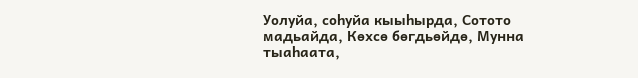Уолуйа, соһуйа кыыһырда, Сотото мадьайда, Көхсө бөгдьөйдө, Мунна тыаһаата,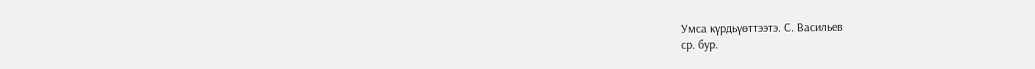Умса күрдьүөттээтэ. С. Васильев
ср. бур.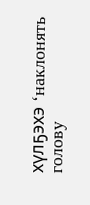хүлҕэхэ ‘наклонять голову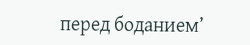перед боданием’